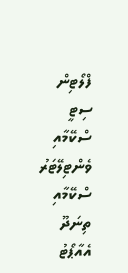ފްލޯޓިން ސިޓީ ސްކޭމާއި ވެންޓިލޭޓަރު ސްކޭމާއި ތިނަދޫ އެއާޕޯޓު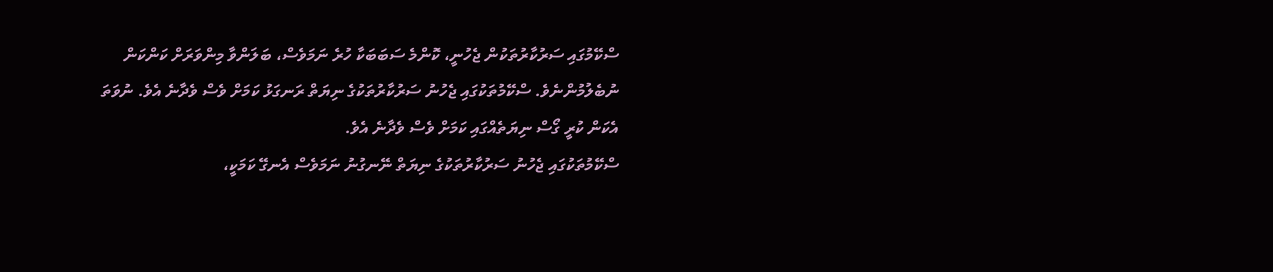ސްކޭމުގައި ސަރުކާރުތަކުން ޖެހުނީ، ކޮންމެ ސަބަބަކާ ހުރެ ނަމަވެސް، ބަލަންވާ މިންވަރަށް ކަންކަން ނުބެލުމުންނެވެ. ސްކޭމުތަކުގައި ޖެހުނު ސަރުކާރުތަކުގެ ނިޔަތް ރަނގަޅު ކަމަށް ވެސް ވެދާނެ އެވެ. ނުވަތަ އެކަން ކުރީ ގޯސް ނިޔަތެއްގައި ކަމަށް ވެސް ވެދާނެ އެވެ.
ސްކޭމުތަކުގައި ޖެހުނު ސަރުކާރުތަކުގެ ނިޔަތް ނޭނގުނު ނަމަވެސް އެނގޭ ކަމަކީ،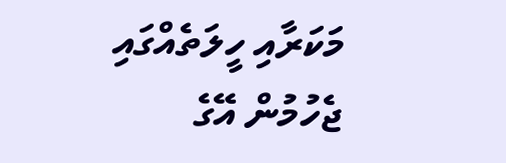މަކަރާއި ހީލަތެއްގައި ޖެހުމުން އޭގެ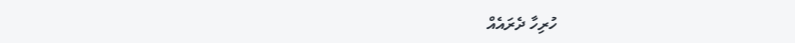ހުރިހާ ދެރައެއް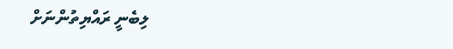ލިބެނީ ރައްޔިތުންނަށް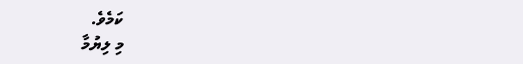ކަމެވެ.
މި ލިޔުމާ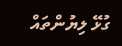ގުޅޭ ލިޔުންތައް